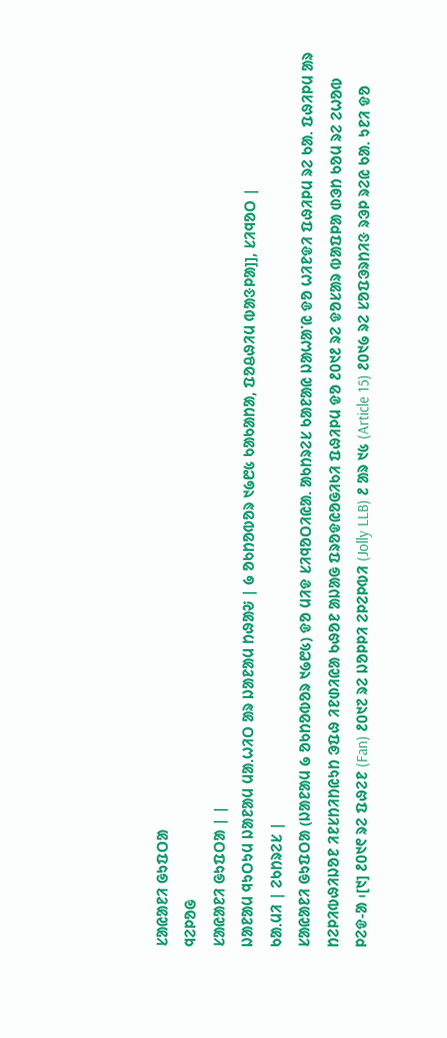ᱥᱟᱭᱟᱱᱤ ᱜᱩᱯᱛᱟ
ᱧᱮᱞᱚᱜ
ᱥᱟᱭᱟᱱᱤ ᱜᱩᱯᱛᱟ | |
ᱡᱟᱱᱟᱢ ᱧᱩᱛᱩᱢ ᱡᱟᱱᱟᱢ ᱢᱟᱹᱦᱤᱛ ᱟᱨ ᱡᱟᱱᱟᱢ ᱴᱷᱟᱶ | ᱙ ᱚᱠᱴᱚᱵᱚᱨ ᱑᱙᱘᱕ ᱠᱟᱠᱟᱴᱟ, ᱯᱚᱪᱷᱤᱢ ᱵᱟᱝᱞᱟ]], ᱥᱤᱧᱚᱛ |
ᱠᱟᱹᱢᱤ | ᱮᱠᱴᱨᱮᱥ |
ᱥᱟᱭᱟᱱᱤ ᱜᱩᱯᱛᱟ (ᱡᱟᱱᱟᱢ ᱙ ᱚᱠᱴᱚᱵᱚᱨ ᱑᱙᱘᱕) ᱫᱚ ᱢᱤᱫ ᱥᱤᱧᱚᱛᱤᱭᱟ. ᱟᱠᱴᱨᱮᱥ ᱠᱟᱱᱟᱭ ᱡᱟᱦᱟᱸᱭ ᱫᱚ ᱦᱤᱱᱫᱤ ᱯᱷᱤᱞᱢ ᱨᱮ ᱠᱟ. ᱯᱷᱤᱞᱢ ᱟᱨ ᱴᱮᱞᱤᱵᱷᱤᱡᱚᱱ ᱤᱱᱥᱴᱤᱴᱭᱩᱴ ᱳᱯᱷ ᱤᱱᱰᱤᱭᱟ ᱠᱷᱚᱱ ᱟᱡᱟᱜ ᱯᱨᱚᱫᱭᱚᱜᱤᱠᱤ ᱯᱷᱤᱞᱢ ᱫᱚ ᱒᱐᱑᱒ ᱨᱮ ᱫᱚᱥᱟᱨ ᱵᱟᱯᱞᱟ ᱰᱳᱴ ᱠᱚᱢ ᱨᱮ ᱮᱦᱚᱵ ᱞᱮᱫ-ᱟ ᱾[᱑] ᱒᱐᱑᱖ ᱨᱮ ᱯᱷᱮᱱ (Fan) ᱒᱐᱑᱗ ᱨᱮ ᱡᱚᱞᱞᱤ ᱮᱞᱮᱞᱵᱤ (Jolly LLB) ᱒ ᱟᱨ ᱑᱕ (Article 15) ᱒᱐᱑᱙ ᱨᱮ ᱥᱚᱯᱳᱨᱴᱤᱝ ᱨᱳᱞ ᱨᱮᱭ ᱠᱟ. ᱩᱱᱤ ᱫᱚ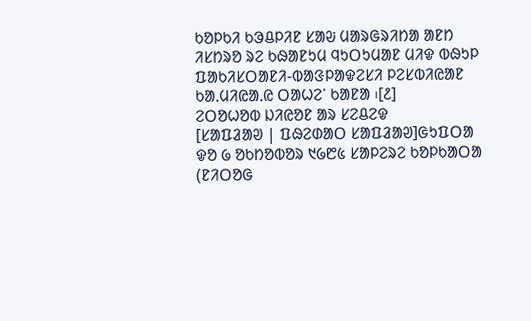ᱠᱚᱞᱠᱤ ᱠᱳᱪᱞᱤᱱ ᱥᱟᱶ ᱢᱟᱨᱜᱨᱤᱴᱟ ᱟᱱᱴ ᱤᱥᱴᱨᱚ ᱨᱮ ᱠᱷᱟᱱᱩᱢ ᱧᱩᱛᱩᱢᱟᱱ ᱢᱤᱫ ᱵᱷᱩᱞ ᱯᱟᱠᱤᱥᱛᱟᱱᱤ-ᱵᱟᱝᱞᱟᱫᱮᱥᱤ ᱞᱮᱥᱵᱤᱭᱟᱱ ᱠᱟᱹᱢᱤᱭᱟᱹᱭ ᱛᱟᱦᱮᱸ ᱠᱟᱱᱟ ᱾[᱒]
ᱮᱛᱚᱦᱚᱵ ᱡᱤᱭᱚᱱ ᱟᱨ ᱥᱮᱪᱮᱫ
[ᱥᱟᱯᱲᱟᱣ | ᱯᱷᱮᱰᱟᱛ ᱥᱟᱯᱲᱟᱣ]ᱜᱩᱯᱛᱟ ᱫᱚ ᱙ ᱚᱠᱴᱚᱵᱚᱨ ᱑᱙᱘᱕ ᱥᱟᱞᱮᱨᱮ ᱠᱚᱞᱠᱟᱛᱟ (ᱱᱤᱛᱚᱜ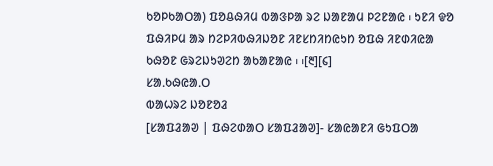ᱠᱚᱞᱠᱟᱛᱟ) ᱯᱚᱪᱷᱤᱢ ᱵᱟᱝᱞᱟ ᱨᱮ ᱡᱟᱱᱟᱢ ᱞᱮᱱᱟᱭ ᱾ ᱩᱱᱤ ᱫᱚ ᱯᱷᱤᱞᱢ ᱟᱨ ᱴᱮᱞᱤᱵᱷᱤᱡᱚᱱ ᱤᱱᱥᱴᱤᱴᱭᱩᱴ ᱚᱯᱷ ᱤᱱᱰᱤᱭᱟ ᱠᱷᱚᱱ ᱜᱨᱮᱡᱩᱣᱮᱴ ᱟᱠᱟᱱᱟᱭ ᱾ ᱾[᱓][᱔]
ᱥᱟᱹᱠᱷᱭᱟᱹᱛ
ᱵᱟᱦᱨᱮ ᱡᱚᱱᱚᱲ
[ᱥᱟᱯᱲᱟᱣ | ᱯᱷᱮᱰᱟᱛ ᱥᱟᱯᱲᱟᱣ]- ᱥᱟᱭᱟᱱᱤ ᱜᱩᱯᱛᱟ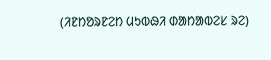(ᱤᱱᱴᱚᱨᱱᱮᱴ ᱢᱩᱵᱷᱤ ᱰᱟᱴᱟᱵᱮᱥ ᱨᱮ)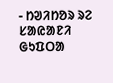- ᱴᱣᱤᱴᱚᱨ ᱨᱮ ᱥᱟᱭᱟᱱᱤ ᱜᱩᱯᱛᱟ